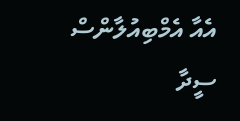އެއާ އެމްބިއުލާންސް ސީދާ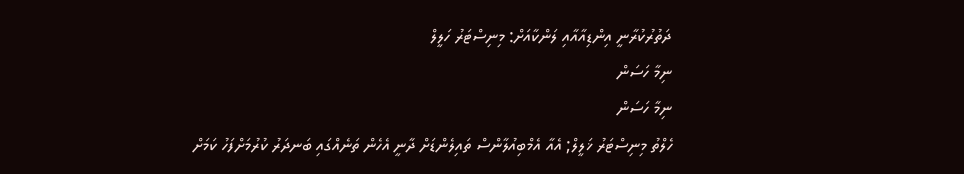ދަތުރުކުރާނީ އިންޑިއާއާއި ލަންކާއަށް: މިނިސްޓަރު ހަލީލް
ނިމާ ހަސަން
ނިމާ ހަސަން
ހެލްތު މިނިސްޓަރު ޚަލީލް; އެއާ އެމްބިއުލާންސް ތައިލެންޑަށް ދާނީ އެހެން ތަނެއްގައި ބަނދަރު ކުރުމަށްފަހު ކަމަށް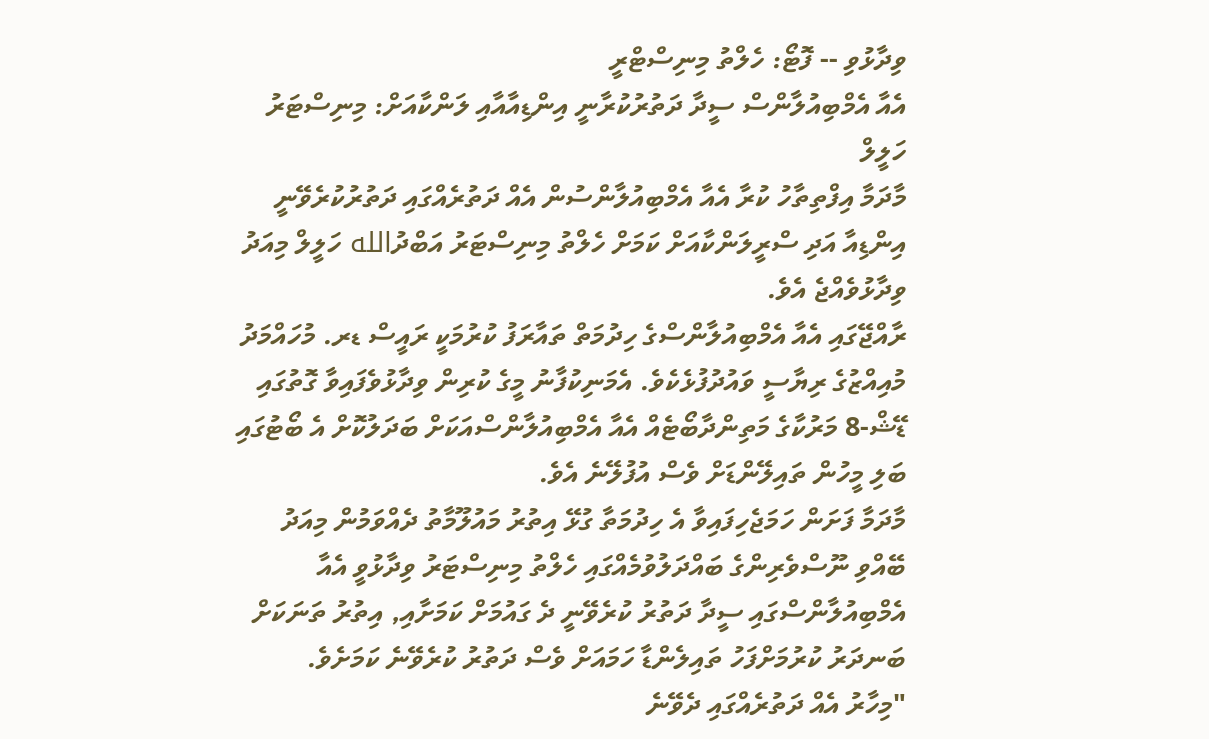ވިދާޅުވި -- ފޮޓޯ: ހެލްތު މިނިސްޓްރީ
އެއާ އެމްބިއުލާންސް ސީދާ ދަތުރުކުރާނީ އިންޑިއާއާއި ލަންކާއަށް: މިނިސްޓަރު ހަލީލް
މާދަމާ އިފްތިތާހު ކުރާ އެއާ އެމްބިއުލާންސުން އެއް ދަތުރެއްގައި ދަތުރުކުރެވޭނީ އިންޑިއާ އަދި ސްރީލަންކާއަށް ކަމަށް ހެލްތު މިނިސްޓަރު އަބްދުالله ހަލީލް މިއަދު ވިދާޅުވެއްޖެ އެވެ.
ރާއްޖޭގައި އެއާ އެމްބިއުލާންސްގެ ހިދުމަތް ތައާރަފު ކުރުމަކީ ރައީސް ޑރ. މުހައްމަދު މުއިއްޒުގެ ރިޔާސީ ވައުދުފުޅެކެވެ. އެމަނިކުފާނު މީގެ ކުރިން ވިދާޅުވެފައިވާ ގޮތުގައި ޑޭޝް-8 މަރުކާގެ މަތިންދާބޯޓެއް އެއާ އެމްބިއުލާންސްއަކަށް ބަދަލުކޮށް އެ ބޯޓުގައި ބަލި މީހުން ތައިލޭންޑަށް ވެސް އުފުލޭނެ އެވެ.
މާދަމާ ފަށަން ހަމަޖެހިފައިވާ އެ ހިދުމަތާ ގުޅޭ އިތުރު މައުލޫމާތު ދެއްވަމުން މިއަދު ބޭއްވި ނޫސްވެރިންގެ ބައްދަލުވުމެއްގައި ހެލްތު މިނިސްޓަރު ވިދާޅުވީ އެއާ އެމްބިއުލާންސްގައި ސީދާ ދަތުރު ކުރެވޭނީ ދެ ގައުމަށް ކަމަށާއި, އިތުރު ތަނަކަށް ބަނދަރު ކުރުމަށްފަހު ތައިލެންޑާ ހަމައަށް ވެސް ދަތުރު ކުރެވޭނެ ކަމަށެވެ.
"މިހާރު އެއް ދަތުރެއްގައި ދެވޭނެ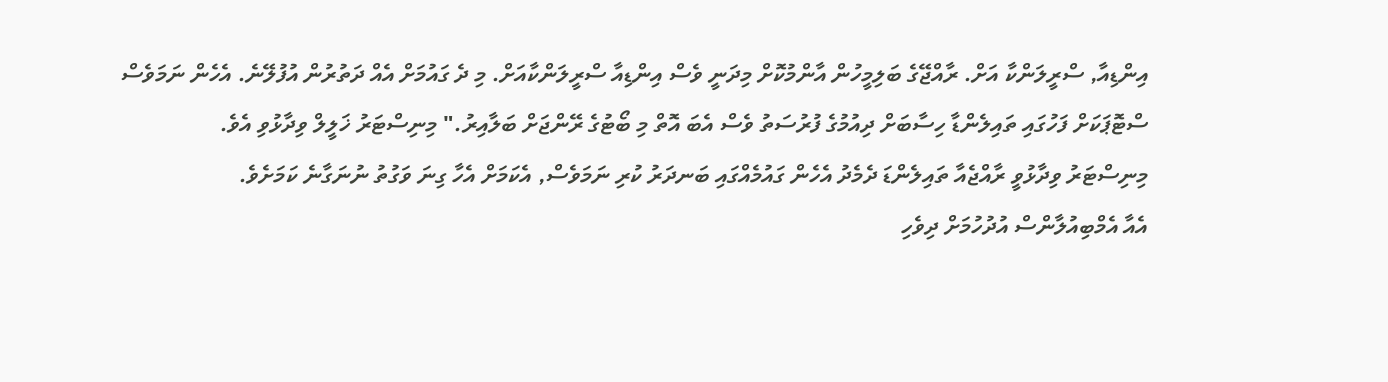އިންޑިއާ, ސްރީލަންކާ އަށް. ރާއްޖޭގެ ބަލިމީހުން އާންމުކޮށް މިދަނީ ވެސް އިންޑިއާ ސްރީލަންކާއަށް. މި ދެ ގައުމަށް އެއް ދަތުރުން އުފުލޭނެ. އެހެން ނަމަވެސް ސްޓޮޕަކަށް ފަހުގައި ތައިލެންޑާ ހިސާބަށް ދިއުމުގެ ފުރުސަތު ވެސް އެބަ އޮތް މި ބޯޓުގެ ރޭންޖަށް ބަލާއިރު." މިނިސްޓަރު ޚަލީލް ވިދާޅުވި އެވެ.
މިނިސްޓަރު ވިދާޅުވީ ރާއްޖެއާ ތައިލެންޑަ ދެމެދު އެހެން ގައުމެއްގައި ބަނދަރު ކުރި ނަމަވެސް, އެކަމަށް އެހާ ގިނަ ވަގުތު ނުނަގާނެ ކަމަށެވެ.
އެއާ އެމްބިއުލާންސް އުދުހުމަށް ދިވެހި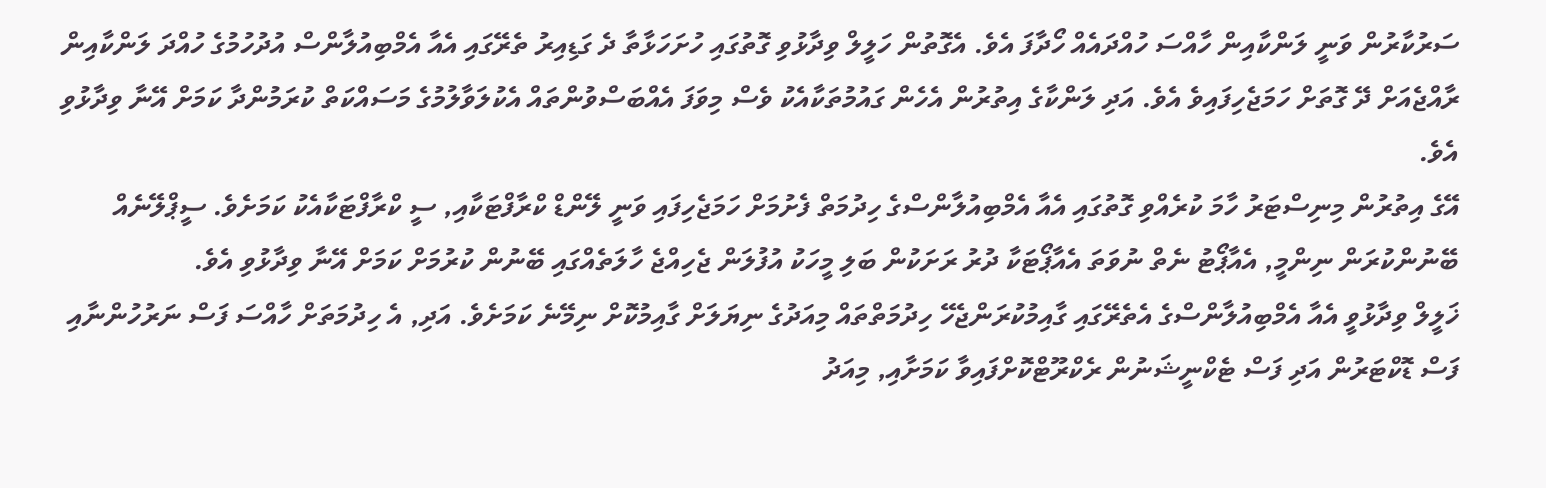ސަރުކާރުން ވަނީ ލަންކާއިން ހާއްސަ ހުއްދައެއް ހޯދާފަ އެވެ. އެގޮތުން ހަލީލް ވިދާޅުވި ގޮތުގައި ހުށަހަޅާތާ ދެ ގަޑިއިރު ތެރޭގައި އެއާ އެމްބިއުލާންސް އުދުހުމުގެ ހުއްދަ ލަންކާއިން ރާއްޖެއަށް ދޭ ގޮތަށް ހަމަޖެހިފައިވެ އެވެ. އަދި ލަންކާގެ އިތުރުން އެހެން ގައުމުތަކާއެކު ވެސް މިވަފަ އެއްބަސްވުންތައް އެކުލަވާލުމުގެ މަސައްކަތް ކުރަމުންދާ ކަމަށް އޭނާ ވިދާޅުވި އެވެ.
އޭގެ އިތުރުން މިނިސްޓަރު ހާމަ ކުރެއްވި ގޮތުގައި އެއާ އެމްބިއުލާންސްގެ ހިދުމަތް ފެށުމަށް ހަމަޖެހިފައި ވަނީ ލޭންޑް ކްރާފްޓަކާއި, ސީ ކްރާފްޓަކާއެކު ކަމަށެވެ. ސީޕްލޭނެއް ބޭނުންކުރަން ނިންމީ, އެއާޕޯޓު ނެތް ނުވަތަ އެއާޕޯޓަކާ ދުރު ރަށަކުން ބަލި މީހަކު އުފުލަން ޖެހިއްޖެ ހާލަތެއްގައި ބޭނުން ކުރުމަށް ކަމަށް އޭނާ ވިދާޅުވި އެވެ.
ޚަލީލް ވިދާޅުވީ އެއާ އެމްބިއުލާންސްގެ އެތެރޭގައި ގާއިމުކުރަންޖެހޭ ހިދުމަތްތައް މިއަދުގެ ނިޔަލަށް ގާއިމުކޮށް ނިމޭނެ ކަމަށެވެ. އަދި, އެ ހިދުމަތަށް ހާއްސަ ފަސް ނަރުހުންނާއި ފަސް ޑޮކްޓަރުން އަދި ފަސް ޓެކްނީޝަނުން ރެކްރޫޓްކޮށްފައިވާ ކަމަށާއި, މިއަދު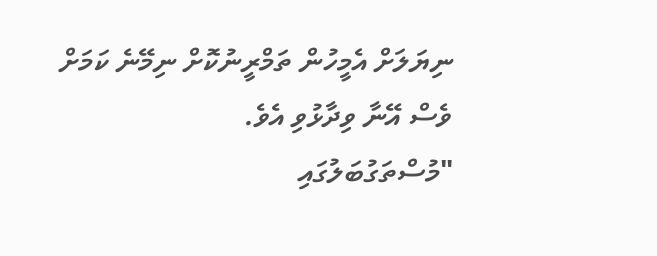ނިޔަލަށް އެމީހުން ތަމްރީނުކޮށް ނިމޭނެ ކަމަށް ވެސް އޭނާ ވިދާޅުވި އެވެ.
"މުސްތަގުބަލުގައި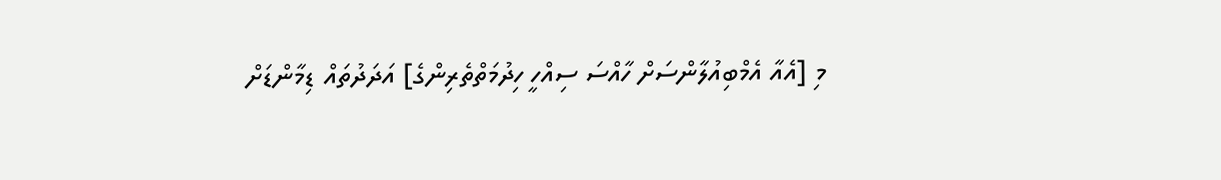މި [އެއާ އެމްބިއުލާންސަށް ހާއްސަ ސިއްހީ ހިދުމަތްތެރިންގެ] އަދަދުތައް ޑިމާންޑަށް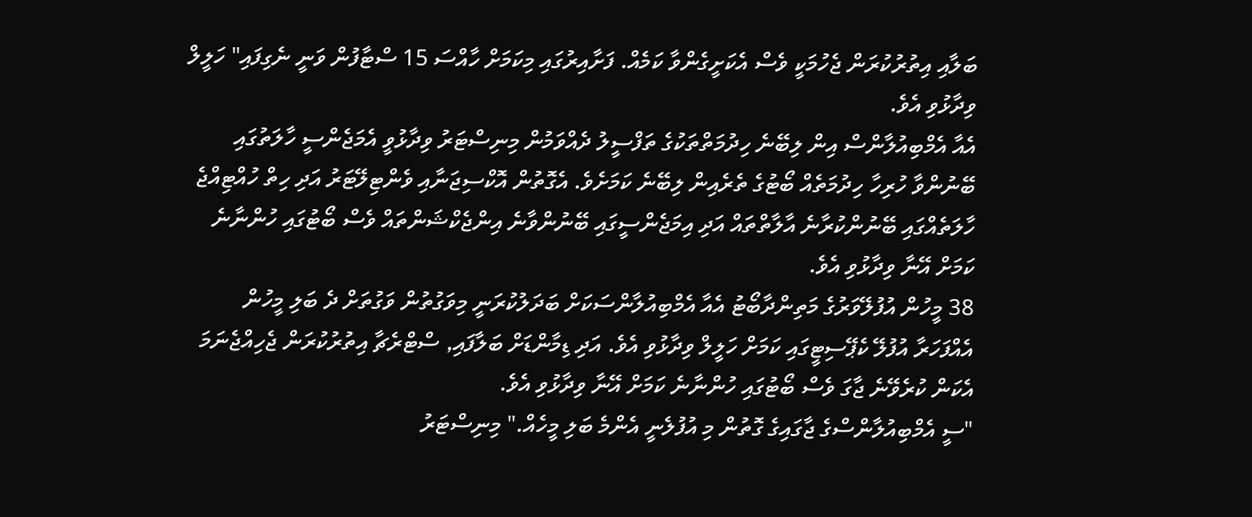ބަލާއި އިތުރުކުރަން ޖެހުމަކީ ވެސް އެކަށީގެންވާ ކަމެއް. ފަށާއިރުގައި މިކަމަށް ހާއްސަ 15 ސްޓާފުން ވަނީ ނެގިފައި" ހަލީލް ވިދާޅުވި އެވެ.
އެއާ އެމްބިއުލާންސް އިން ލިބޭނެ ހިދުމަތްތަކުގެ ތަފްސީލު ދެއްވަމުން މިނިސްޓަރު ވިދާޅުވީ އެމަޖެންސީ ހާލަތުގައި ބޭނުންވާ ހުރިހާ ހިދުމަތެއް ބޯޓުގެ ތެރެއިން ލިބޭނެ ކަމަށެވެ. އެގޮތުން އޮކްސިޖަނާއި ވެންޓިލޭޓަރު އަދި ހިތް ހުއްޓިއްޖެ ހާލަތެއްގައި ބޭނުންކުރާނެ އާލާތްތައް އަދި އިމަޖެންސީގައި ބޭނުންވާނެ އިންޖެކްޝަންތައް ވެސް ބޯޓުގައި ހުންނާނެ ކަމަށް އޭނާ ވިދާޅުވި އެވެ.
38 މީހުން އުފުލޭވަރުގެ މަތިންދާބޯޓު އެއާ އެމްބިއުލާންސަކަށް ބަދަލުކުރަނީ މިވަގުތުން ވަގުތަށް ދެ ބަލި މީހުން އެއްފަހަރާ އުފުލޭ ކެޕޭސިޓީގައި ކަމަށް ހަލީލް ވިދާޅުވި އެވެ. އަދި ޑިމާންޑަށް ބަލާފައި, ސްޓްރެޗާ އިތުރުކުރަން ޖެހިއްޖެނަމަ އެކަން ކުރެވޭނެ ޖާގަ ވެސް ބޯޓުގައި ހުންނާނެ ކަމަށް އޭނާ ވިދާޅުވި އެވެ.
"ސީ އެމްބިއުލާންސްގެ ޖާގައިގެ ގޮތުން މި އުފުލެނީ އެންމެ ބަލި މީހެއް." މިނިސްޓަރު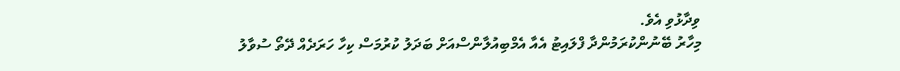ވިދާޅުވި އެވެ.
މިހާރު ބޭނުންކުރަމުންދާ ފްލައިޓު އެއާ އެމްބިއުލާންސްއަށް ބަދަލު ކުރުމަސް ކިހާ ހަރަދެއް ދޭތޯ ސުވާލު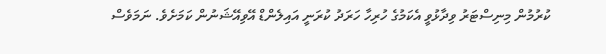ކުރުމުން މިނިސްޓަރު ވިދާޅުވީ އެކަމުގެ ހުރިހާ ހަރަދު ކުރަނީ އައިލެންޑް އޭވިއޭޝަނުން ކަމަށެވެ. ނަމަވެސް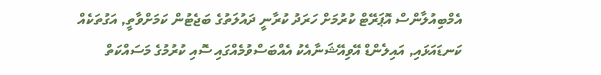އެމްބިއުލާންސް އޮޕަރޭޓް ކުރުމަށް ހަރަދު ކުރާނީ ދައުލަތުގެ ބަޖެޓުން ކަމަށްވާތީ, އަގުތަކެއް ކަނޑައަޅައި, އައިލެންޑް އޭވިއޭޝަނާއެކު އެއްބަސްވުމެއްގައި ސޮއި ކުރުމުގެ މަސައްކަތް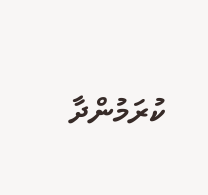ކުރަމުންދާ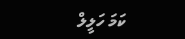ކަމަ ހަލީލް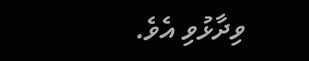ވިދާޅުވި އެވެ.